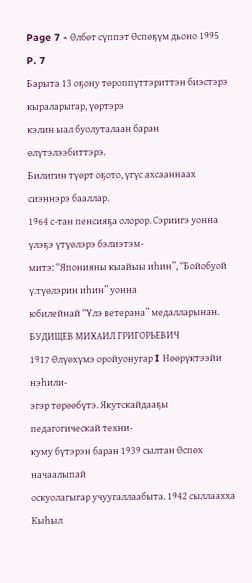Page 7 - Өлбөт сүппэт Өспөҕүм дьоно 1995
P. 7
Барыта 13 оҕону төроппүттэриттэн биэстэрэ кыраларыгар, үөртэрэ
кэлин ыал буолуталаан баран өлүтэлээбиттэрэ.
Билигин түөрт оҕото, үгүс ахсааннаах сиэннэрэ бааллар.
1964 с-тан пенсияҕа олорор. Сэриигэ уонна үлэҕэ үтүөлэрэ бэлиэтэм-
митэ: “Японияны кыайыы иһин”, “Бойобуой ү.түөлэрин иһин” уонна
юбилейнай “Үлэ ветерана” медалларынан.
БУДИЩЕВ МИХАИЛ ГРИГОРЬЕВИЧ
1917 Өлүөхүмэ оройуонугар I Нөөрүктээйи нэһили-
эгэр төрөөбүтэ. Якутскайдааҕы педагогическай техни-
куму бүтэрэн баран 1939 сылтан Өспөх начаалыпай
оскуолагыгар учуугаллаабыта. 1942 сыллаахха Кыһыл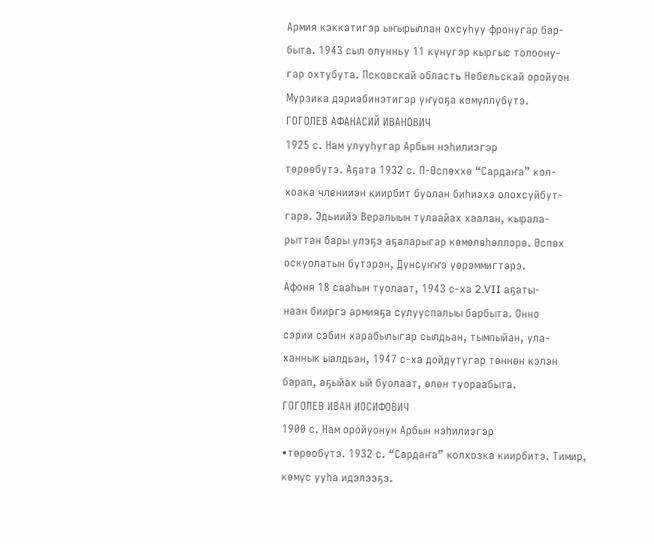Армия кэккэтигэр ыҥырыллан охсуһуу фронугар бар-
быта. 1943 сыл олунньу 11 күнүгэр кыргыс толоону-
гар охтубута. Псковскай область Небельскай оройуон
Мурзика дэриэбинэтигэр уҥуоҕа комүллүбүтэ.
ГОГОЛЕВ АФАНАСИЙ ИВАНОВИЧ
1925 с. Нам улууһугар Арбын нэһилиэгэр
төрөөбүтэ. Аҕата 1932 с. П-Өспөххө “Сардаҥа” кол-
хоака членииэн киирбит буолан биһиэхэ олохсуйбут-
гара. Эдьиийэ Вералыын тулаайах хаалан, кырала-
рыттан бары үлэҕэ аҕаларыгар көмөлөһөллорө. Өспөх
оскуолатын бүтэрэн, Дүнсүҥҥэ үөрэммигтэрэ.
Афоня 18 сааһын туолаат, 1943 с-ха 2.VII аҕаты-
наан бииргэ армияҕа сулууспалыы барбыта. Онно
сэрии сэбин харабылыгар сылдьан, тымпыйан, ула-
ханнык ыалдьан, 1947 с-ха дойдутугар төннөн кэлэн
барап, аҕыйах ый буолаат, өлөн туораабыта.
ГОГОЛЕВ ИВАН ИОСИФОВИЧ
1900 с. Нам оройуонун Арбын нэһилиэгэр
•төрөобүтэ. 1932 с. “Сардаҥа” колхозка киирбитэ. Тимир,
көмүс ууһа идэлээҕэ.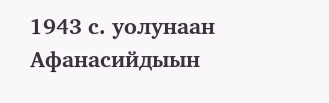1943 с. уолунаан Афанасийдыын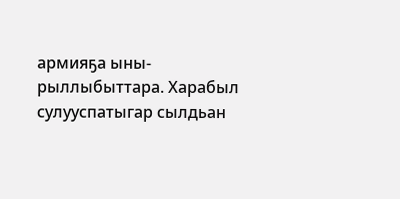армияҕа ыны-
рыллыбыттара. Харабыл сулууспатыгар сылдьан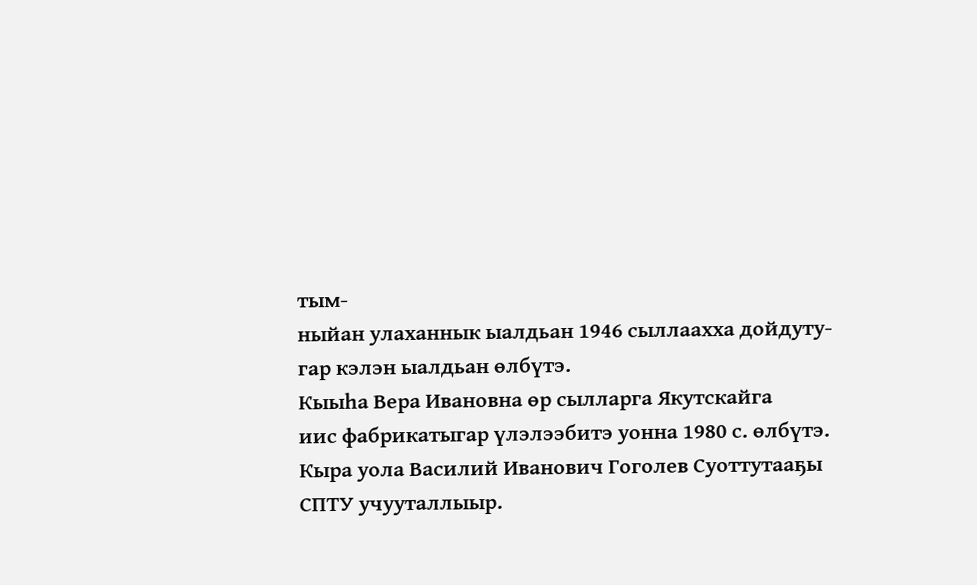тым-
ныйан улаханнык ыалдьан 1946 сыллаахха дойдуту-
гар кэлэн ыалдьан өлбүтэ.
Кыыһа Вера Ивановна өр сылларга Якутскайга
иис фабрикатыгар үлэлээбитэ уонна 1980 с. өлбүтэ.
Кыра уола Василий Иванович Гоголев Суоттутааҕы
СПТУ учууталлыыр.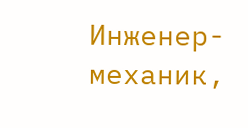Инженер-механик,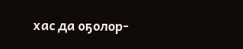хас да оҕолор-